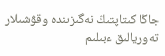جاڭا كىتاپتىڭ نەگىزىندە وقۋشىلار تەوريالىق ءبىلىم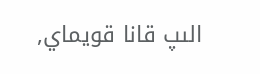الىپ قانا قويماي,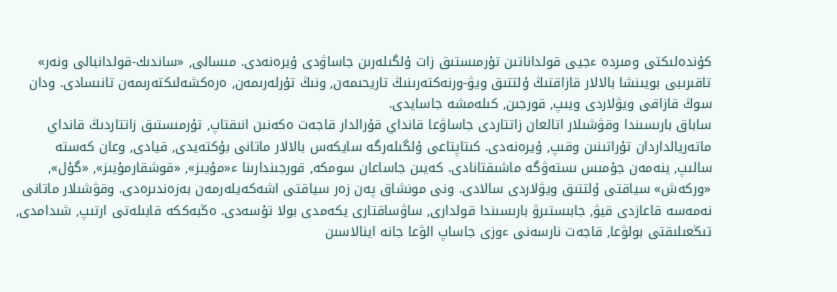كۇندەلىكتى ومىردە ءجيى قولداناتىن تۇرمىستىق زات ۇلگىلەرىن جاساۋدى ۇيرەنەدى. مىسالى, «ساندىك-قولدانبالى ونەر» تاقىرىبى بويىنشا بالالار قازاقتىڭ ۇلتتىق ويۋ-ورنەكتەرىنىڭ تاريحىمەن, ونىڭ تۇرلەرىمەن, ەرەكشەلىكتەرىمەن تانىسادى. ودان سوڭ قازاقى ويۋلاردى ويىپ, قورجىن, كىلەمشە جاسايدى.
ساباق بارىسىندا وقۋشىلار اتالعان زاتتاردى جاساۋعا قانداي قۇرالدار قاجەت ەكەنىن انىقتاپ, تۇرمىستىق زاتتاردىڭ قانداي ماتەريالداردان تۇراتىنىن وقىپ, ۇيرەنەدى. كىتاپتاعى ۇلگىلەرگە سايكەس بالالار ماتانى بۇكتەيدى, قيادى, وعان كەستە سالىپ, ينەمەن جۇمىس ىستەۋگە ماشىقتانادى. كەيىن جاساعان سومكە, قورجىندارىنا ء«مۇيىز», «قوشقارمۇيىز», «گۇل», «وركەش» سياقتى ۇلتتىق ويۋلاردى سالادى. ونى مونشاق پەن زەر سياقتى اشەكەيلەرمەن بەزەندىرەدى. وقۋشىلار ماتانى نەمەسە قاعازدى قيۋ, جابىستىرۋ بارىسىندا قولدارى, ساۋساقتارى يكەمدى بولا تۇسەدى. ەڭبەككە قابىلەتى ارتىپ, شىدامدى, تىڭعىلىقتى بولۋعا, قاجەت نارسەنى ءوزى جاساپ الۋعا جانە اينالاسىن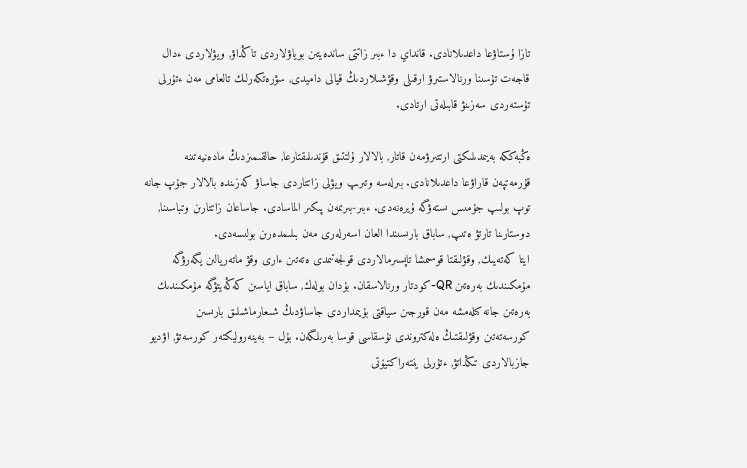تازا ۇستاۋعا داعدىلانادى. قانداي دا ءبىر زاتتى ساندەيتىن بوياۋلاردى تاڭداۋ, ويۋلاردى ءدال قاجەت تۇسىنا ورنالاستىرۋ ارقىلى وقۋشىلاردىڭ قيالى داميدى, سۋرەتكەرلىك تالعامى مەن ءتۇرلى تۇستەردى سەزىنۋ قابىلەتى ارتادى.

ەڭبەككە بەيىمدىلىكتى ارتتىرۋمەن قاتار, بالالار ۇلتتىق قۇندىلىقتارعا, حالقىمىزدىڭ مادەنيەتىنە قۇرمەتپەن قاراۋعا داعدىلانادى. بىرلەسە وتىرىپ ويۋلى زاتتاردى جاساۋ كەزىندە بالالار جۇپ جانە توپ بولىپ جۇمىس ىستەۋگە ۇيرەنەدى. ءبىر-بىرىمەن پىكىر الماسادى. جاساعان زاتتارىن وتباسىنا, دوستارىنا تارتۋ ەتىپ, ساباق بارىسىندا العان اسەرلەرى مەن بىلىمدەرىن بولىسەدى.
ايتا كەتەيىك, وقۋلىقتا قوسىمشا تاپسىرمالاردى قولجەتىمدى ەتەتىن ءارى وقۋ ماتەريالىن يگەرۋگە مۇمكىندىك بەرەتىن QR-كودتار ورنالاسقان. بۇدان بولەك, ساباق اياسىن كەڭەيتۋگە مۇمكىندىك بەرەتىن جانە كىلەمشە مەن قورجىن سياقتى بۇيىمداردى جاساۋدىڭ شىعارماشىلىق بارىسىن كورسەتەتىن وقۋلىقتىڭ ەلەكتروندى نۇسقاسى قوسا بەرىلگەن. بۇل – بەينەروليكتەر كورسەتۋ, اۋديو جازبالاردى تىڭداتۋ, ءتۇرلى ينتەراكتيۆتى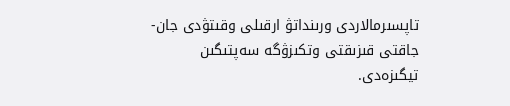تاپسىرمالاردى ورىنداتۋ ارقىلى وقىتۋدى جان-جاقتى قىزىقتى وتكىزۋگە سەپتىگىن تيگىزەدى.